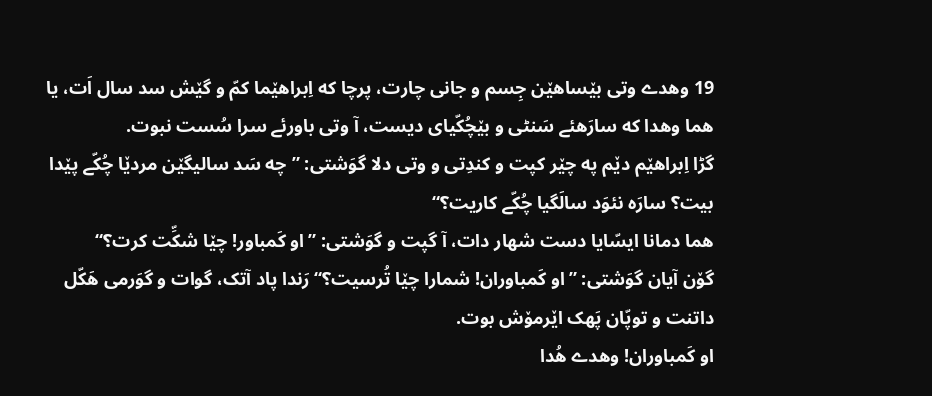19 وهدے وتی بێساهێن جِسم و جانی چارت، پرچا که اِبراهێما کمّ و گێش سد سال اَت، یا هما وهدا که سارَهئے سَنٹی و بێچُکّیای دیست، آ وتی باورئے سرا سُست نبوت.
گڑا اِبراهێم دێم په چێر کپت و کندِتی و وتی دلا گوَشتی: ”چه سَد سالیگێن مردێا چُکّے پێدا بیت؟ سارَه نئوَد سالَگیا چُکّے کاریت؟“
هما دمانا ایسّایا دست شهار دات، آ گپت و گوَشتی: ”او کَمباور! چێا شکِّت کرت؟“
گۆن آیان گوَشتی: ”او کَمباوران! شمارا چێا تُرسیت؟“ رَندا پاد آتک، گوات و گوَرمی هَکّل داتنت و توپّان پَهک اێرمۆش بوت.
او کَمباوران! وهدے هُدا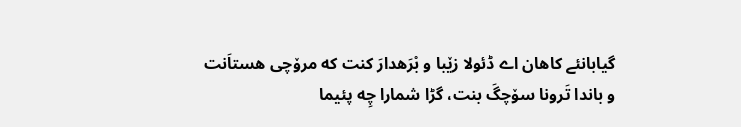گیابانئے کاهان اے ڈئولا زێبا و بْرَهدارَ کنت که مرۆچی هستاَنت و باندا تَرونا سۆچگَ بنت، گڑا شمارا چِه پئیما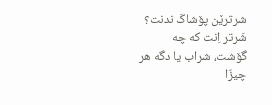شرترێن پۆشاکَ ندنت؟
شَرتر اِنت که چه گۆشت، شراب یا دگه هر چیزّا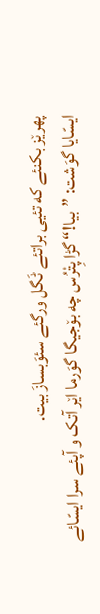پهرێز بکنئے که تئیی براتئے ٹَگل ورگئے سئوَبسازَ بیت.
ایسّایا گوَشت: ”بیا!“ گڑا پِتْرُس چه بۆجیگا گوَرما اێر آتک و آپئے سرا ایسّائے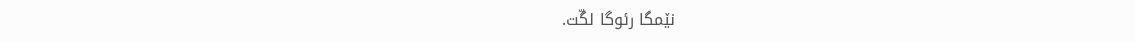نێمگا رئوگا لگّت.